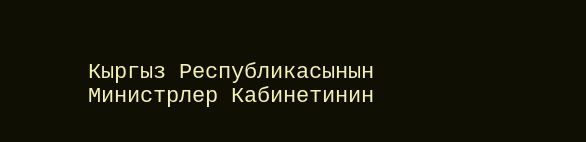Кыргыз Республикасынын Министрлер Кабинетинин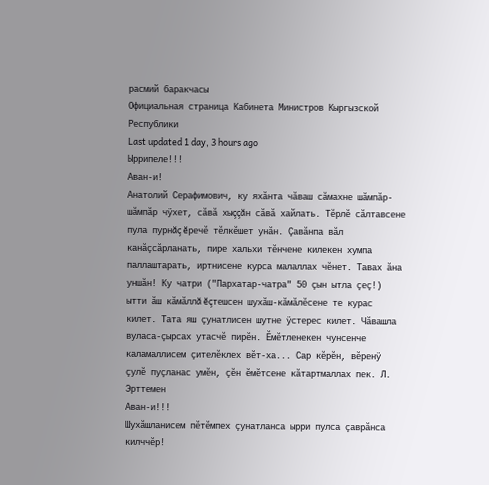расмий баракчасы
Официальная страница Кабинета Министров Кыргызской Республики
Last updated 1 day, 3 hours ago
Ыррипеле!!!
Аван-и!
Анатолий Серафимович, ку яхăнта чăваш сăмахне шăмпăр-шăмпăр чÿхет, сăвă хыççăн сăвă хайлать. Тĕрлĕ сăлтавсене пула пурнăç ĕречĕ тĕлкĕшет унăн. Çавăнпа вăл канăçсăрланать, пире хальхи тĕнчене килекен хумпа паллаштарать, иртнисене курса малаллах чĕнет. Тавах ăна уншăн! Ку чатри ("Пархатар-чатра" 50 çын ытла çеç!) ытти ăш кăмăллă ĕçтешсен шухăш-кăмăлĕсене те курас килет. Тата яш çунатлисен шутне ÿстерес килет. Чăвашла вуласа-çырсах утасчĕ пирĕн. Ĕмĕтленекен чунсенче каламаллисем çителĕклех вĕт-ха... Сар кĕрĕн, вĕренÿ çулĕ пуçланас умĕн, çĕн ĕмĕтсене кăтартмаллах пек. Л. Эрттемен
Аван-и!!!
Шухăшланисем пĕтĕмпех çунатланса ырри пулса çаврăнса килччĕр!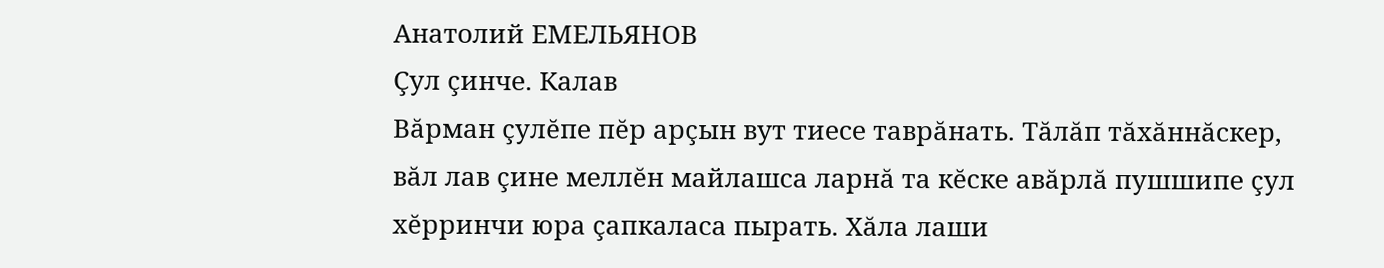Анатолий ЕМЕЛЬЯНОВ
Çул çинче. Калав
Вăрман çулĕпе пĕр арçын вут тиесе таврăнать. Тăлăп тăхăннăскер, вăл лав çине меллĕн майлашса ларнă та кĕске авăрлă пушшипе çул хĕрринчи юра çапкаласа пырать. Хăла лаши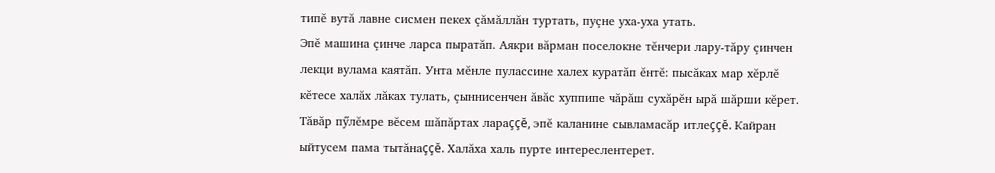типĕ вутă лавне сисмен пекех çăмăллăн туртать, пуçне уха-уха утать.
Эпĕ машина çинче ларса пыратăп. Аякри вăрман поселокне тĕнчери лару-тăру çинчен лекци вулама каятăп. Унта мĕнле пулассине халех куратăп ĕнтĕ: пысăках мар хĕрлĕ кĕтесе халăх лăках тулать, çыннисенчен ăвăс хуппипе чăрăш сухăрĕн ырă шăрши кĕрет. Тăвăр пӳлĕмре вĕсем шăпăртах лараççĕ, эпĕ каланине сывламасăр итлеççĕ. Кайран ыйтусем пама тытăнаççĕ. Халăха халь пурте интереслентерет.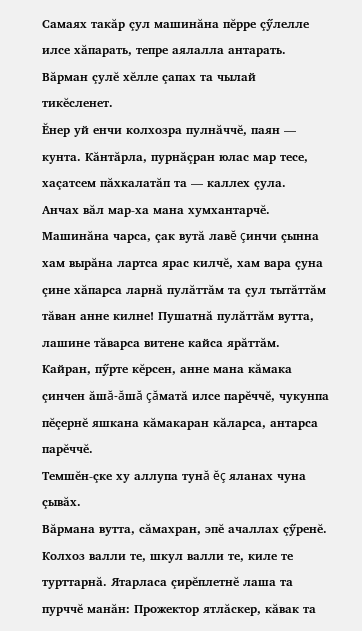Самаях такăр çул машинăна пĕрре çӳлелле илсе хăпарать, тепре аялалла антарать. Вăрман çулĕ хĕлле çапах та чылай тикĕсленет.
Ĕнер уй енчи колхозра пулнăччĕ, паян — кунта. Кăнтăрла, пурнăçран юлас мар тесе, хаçатсем пăхкалатăп та — каллех çула.
Анчах вăл мар-ха мана хумхантарчĕ. Машинăна чарса, çак вутă лавĕ çинчи çынна хам вырăна лартса ярас килчĕ, хам вара çуна çине хăпарса ларнă пулăттăм та çул тытăттăм тăван анне килне! Пушатнă пулăттăм вутта, лашине тăварса витене кайса ярăттăм. Кайран, пӳрте кĕрсен, анне мана кăмака çинчен ăшă-ăшă çăматă илсе парĕччĕ, чукунпа пĕçернĕ яшкана кăмакаран кăларса, антарса парĕччĕ.
Темшĕн-çке ху аллупа тунă ĕç яланах чуна çывăх.
Вăрмана вутта, сăмахран, эпĕ ачаллах çӳренĕ. Колхоз валли те, шкул валли те, киле те турттарнă. Ятарласа çирĕплетнĕ лаша та пурччĕ манăн: Прожектор ятлăскер, кăвак та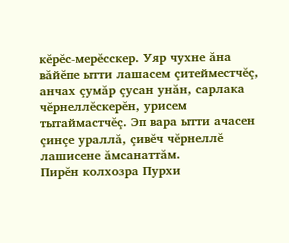кĕрĕс-мерĕсскер. Уяр чухне ăна вăйĕпе ытти лашасем çитейместчĕç, анчах çумăр çусан унăн, сарлака чĕрнеллĕскерĕн, урисем тытаймастчĕç. Эп вара ытти ачасен çинçе ураллă, çивĕч чĕрнеллĕ лашисене ăмсанаттăм.
Пирĕн колхозра Пурхи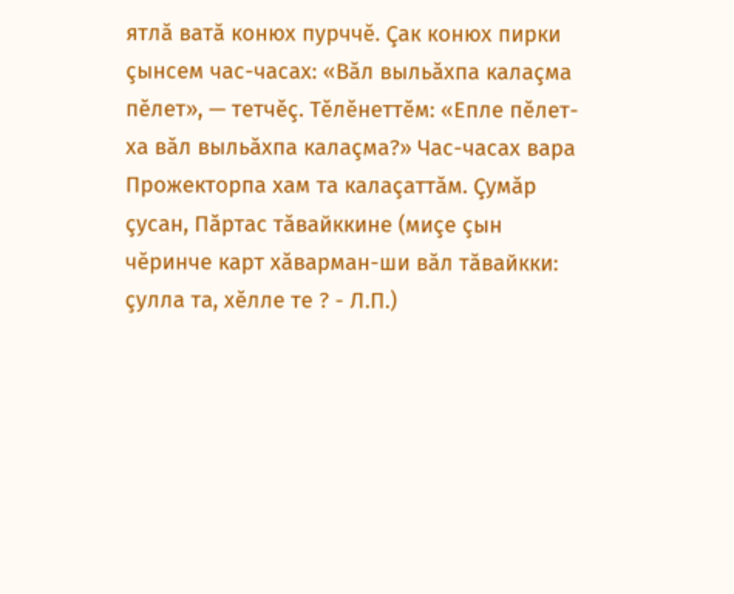ятлă ватă конюх пурччĕ. Çак конюх пирки çынсем час-часах: «Вăл выльăхпа калаçма пĕлет», — тетчĕç. Тĕлĕнеттĕм: «Епле пĕлет-ха вăл выльăхпа калаçма?» Час-часах вара Прожекторпа хам та калаçаттăм. Çумăр çусан, Пăртас тăвайккине (миçе çын чĕринче карт хăварман-ши вăл тăвайкки: çулла та, хĕлле те ? - Л.П.)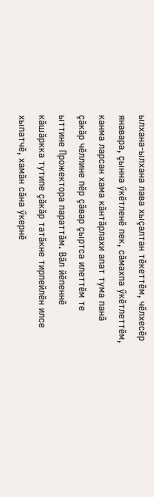ылхана-ылхана лава хыçалтан тĕкеттĕм, чĕлхесĕр янавара, çынна ӳкĕтленĕ пек, сăмахпа ӳкĕтлеттĕм, канма ларсан хама кăнтăрлахи апат тума панă çăкăр чĕллине пĕр çăвар çыртса илеттĕм те ыттине Прожектора параттăм. Вăл йĕпеннĕ кăшăркка тутипе çăкăр татăкне тирпейлĕн илсе хыпатчĕ, хамăн сăна ӳкернĕ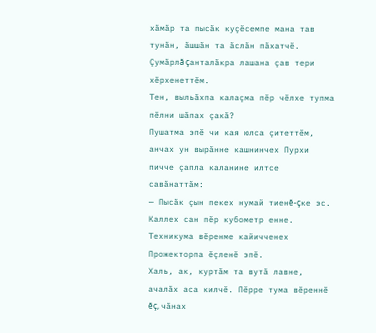хăмăр та пысăк куçĕсемпе мана тав тунăн, ăшшăн та ăслăн пăхатчĕ. Çумăрлă çанталăкра лашана çав тери хĕрхенеттĕм.
Тен, выльăхпа калаçма пĕр чĕлхе тупма пĕлни шăпах çакă?
Пушатма эпĕ чи кая юлса çитеттĕм, анчах ун вырăнне кашнинчех Пурхи пичче çапла каланине илтсе савăнаттăм:
— Пысăк çын пекех нумай тиенĕ-çке эс. Каллех сан пĕр кубометр енне.
Техникума вĕренме кайичченех Прожекторпа ĕçленĕ эпĕ.
Халь, ак, куртăм та вутă лавне, ачалăх аса килчĕ. Пĕрре тума вĕреннĕ ĕç, чăнах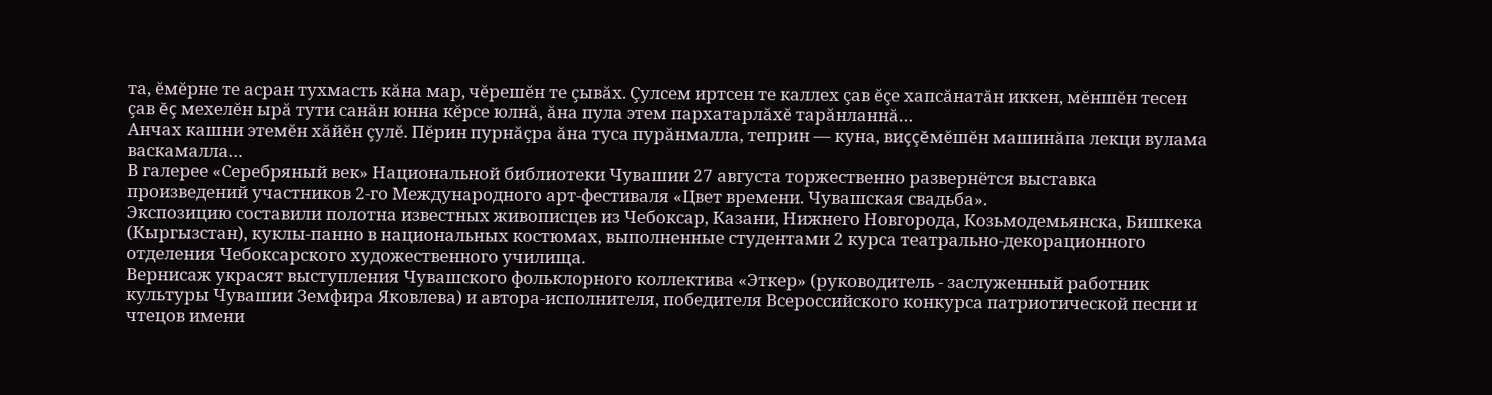та, ĕмĕрне те асран тухмасть кăна мар, чĕрешĕн те çывăх. Çулсем иртсен те каллех çав ĕçе хапсăнатăн иккен, мĕншĕн тесен çав ĕç мехелĕн ырă тути санăн юнна кĕрсе юлнă, ăна пула этем пархатарлăхĕ тарăнланнă…
Анчах кашни этемĕн хăйĕн çулĕ. Пĕрин пурнăçра ăна туса пурăнмалла, теприн — куна, виççĕмĕшĕн машинăпа лекци вулама васкамалла…
В галерее «Серебряный век» Национальной библиотеки Чувашии 27 августа торжественно развернётся выставка произведений участников 2-го Международного арт-фестиваля «Цвет времени. Чувашская свадьба».
Экспозицию составили полотна известных живописцев из Чебоксар, Казани, Нижнего Новгорода, Козьмодемьянска, Бишкека (Кыргызстан), куклы-панно в национальных костюмах, выполненные студентами 2 курса театрально-декорационного отделения Чебоксарского художественного училища.
Вернисаж украсят выступления Чувашского фольклорного коллектива «Эткер» (руководитель - заслуженный работник культуры Чувашии Земфира Яковлева) и автора-исполнителя, победителя Всероссийского конкурса патриотической песни и чтецов имени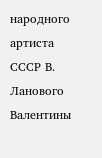народного артиста СССР В. Ланового Валентины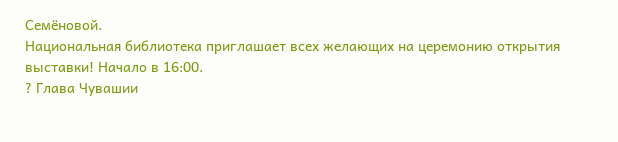Семёновой.
Национальная библиотека приглашает всех желающих на церемонию открытия выставки! Начало в 16:00.
? Глава Чувашии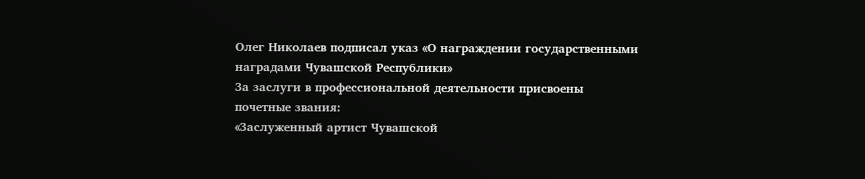Олег Николаев подписал указ «О награждении государственными наградами Чувашской Республики»
За заслуги в профессиональной деятельности присвоены почетные звания:
«Заслуженный артист Чувашской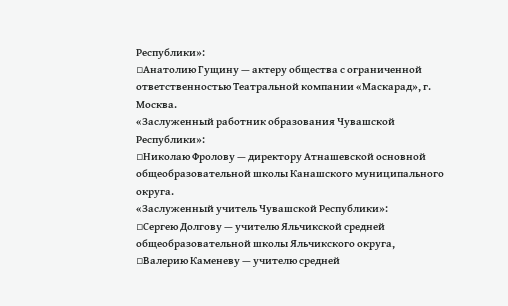Республики»:
▫Анатолию Гущину — актеру общества с ограниченной ответственностью Театральной компании «Маскарад», г. Москва.
«Заслуженный работник образования Чувашской Республики»:
▫Николаю Фролову — директору Атнашевской основной общеобразовательной школы Канашского муниципального округа.
«Заслуженный учитель Чувашской Республики»:
▫Сергею Долгову — учителю Яльчикской средней общеобразовательной школы Яльчикского округа,
▫Валерию Каменеву — учителю средней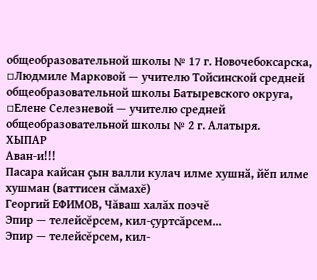общеобразовательной школы № 17 г. Новочебоксарска,
▫Людмиле Марковой — учителю Тойсинской средней общеобразовательной школы Батыревского округа,
▫Елене Селезневой — учителю средней общеобразовательной школы № 2 г. Алатыря.
ХЫПАР
Аван-и!!!
Пасара кайсан ҫын валли кулач илме хушнӑ, йӗп илме хушман (ваттисен сăмахĕ)
Георгий ЕФИМОВ, Чăваш халăх поэчĕ
Эпир — телейсĕрсем, кил-çуртсăрсем...
Эпир — телейсĕрсем, кил-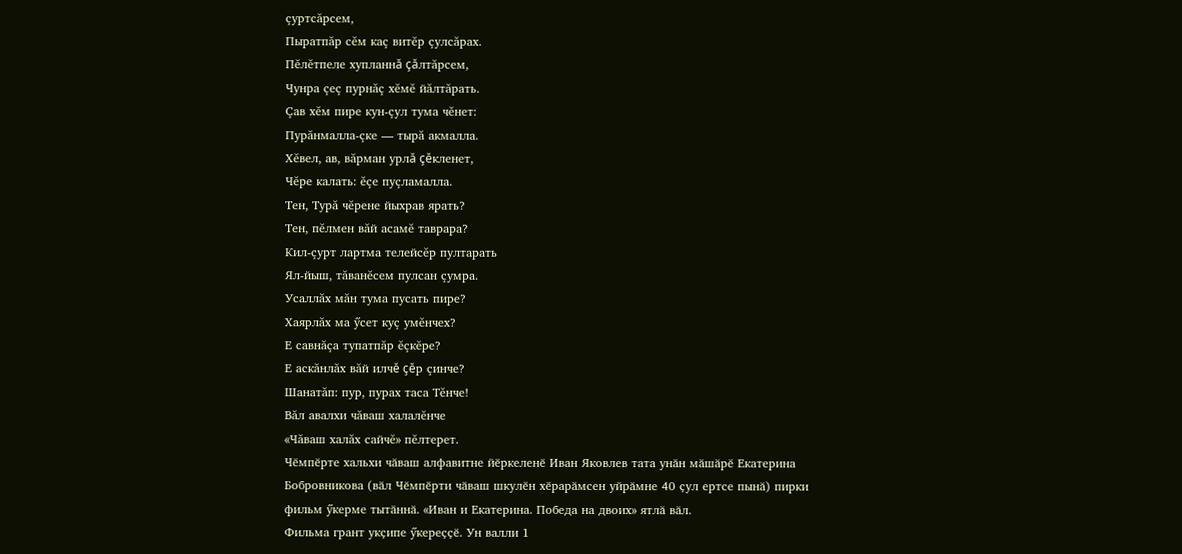çуртсăрсем,
Пыратпăр сĕм каç витĕр çулсăрах.
Пĕлĕтпеле хупланнă çăлтăрсем,
Чунра çеç пурнăç хĕмĕ йăлтăрать.
Çав хĕм пире кун-çул тума чĕнет:
Пурăнмалла-çке — тырă акмалла.
Хĕвел, ав, вăрман урлă çĕкленет,
Чĕре калать: ĕçе пуçламалла.
Тен, Турă чĕрене йыхрав ярать?
Тен, пĕлмен вăй асамĕ таврара?
Кил-çурт лартма телейсĕр пултарать
Ял-йыш, тăванĕсем пулсан çумра.
Усаллăх мăн тума пусать пире?
Хаярлăх ма ӳсет куç умĕнчех?
Е савнăçа тупатпăр ĕçкĕре?
Е аскăнлăх вăй илчĕ çĕр çинче?
Шанатăп: пур, пурах таса Тĕнче!
Вăл авалхи чăваш халалĕнче
«Чăваш халăх сайчĕ» пĕлтерет.
Чӗмпӗрте хальхи чӑваш алфавитне йӗркеленӗ Иван Яковлев тата унӑн мӑшӑрӗ Екатерина Бобровникова (вӑл Чӗмпӗрти чӑваш шкулӗн хӗрарӑмсен уйрӑмне 40 ҫул ертсе пынӑ) пирки фильм ӳкерме тытӑннӑ. «Иван и Екатерина. Победа на двоих» ятлӑ вӑл.
Фильма грант укҫипе ӳкереҫҫӗ. Ун валли 1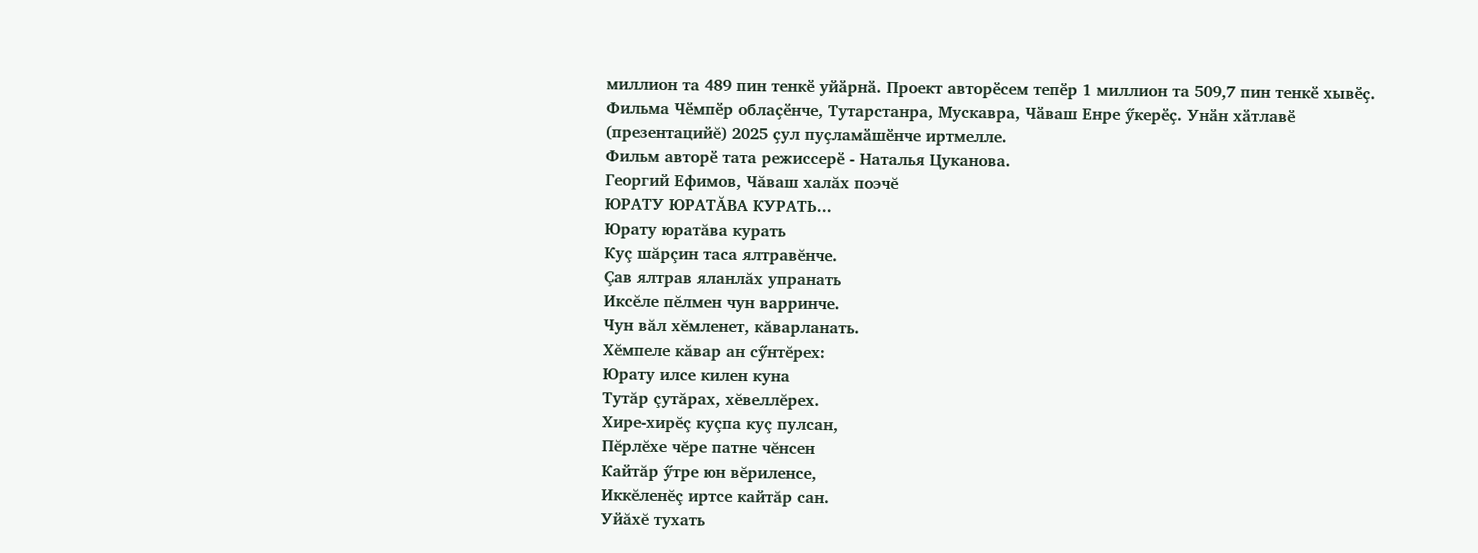миллион та 489 пин тенкӗ уйӑрнӑ. Проект авторӗсем тепӗр 1 миллион та 509,7 пин тенкӗ хывӗҫ. Фильма Чӗмпӗр облаҫӗнче, Тутарстанра, Мускавра, Чӑваш Енре ӳкерӗҫ. Унӑн хӑтлавӗ (презентацийĕ) 2025 ҫул пуҫламӑшӗнче иртмелле.
Фильм авторӗ тата режиссерӗ - Наталья Цуканова.
Георгий Ефимов, Чăваш халăх поэчĕ
ЮРАТУ ЮРАТĂВА КУРАТЬ...
Юрату юратăва курать
Куç шăрçин таса ялтравĕнче.
Çав ялтрав яланлăх упранать
Иксĕле пĕлмен чун варринче.
Чун вăл хĕмленет, кăварланать.
Хĕмпеле кăвар ан сӳнтĕрех:
Юрату илсе килен куна
Тутăр çутăрах, хĕвеллĕрех.
Хире-хирĕç куçпа куç пулсан,
Пĕрлĕхе чĕре патне чĕнсен
Кайтăр ӳтре юн вĕриленсе,
Иккĕленĕç иртсе кайтăр сан.
Уйăхĕ тухать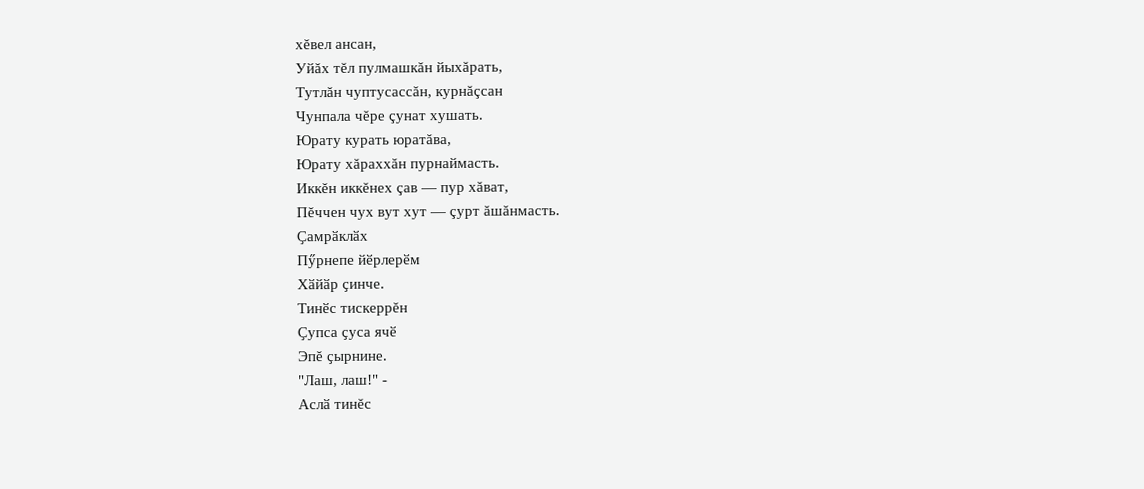хĕвел ансан,
Уйăх тĕл пулмашкăн йыхăрать,
Тутлăн чуптусассăн, курнăçсан
Чунпала чĕре çунат хушать.
Юрату курать юратăва,
Юрату хăраххăн пурнаймасть.
Иккĕн иккĕнех çав — пур хăват,
Пĕччен чух вут хут — çурт ăшăнмасть.
Ҫамрӑклӑх
Пӳрнепе йӗрлерӗм
Хӑйӑр ҫинче.
Тинӗс тискеррĕн
Ҫупса ҫуса ячӗ
Эпĕ ҫырнине.
"Лаш, лаш!" -
Аслӑ тинĕс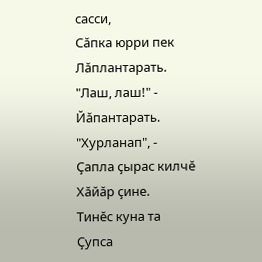сасси,
Сӑпка юрри пек
Лӑплантарать.
"Лаш, лаш!" -
Йӑпантарать.
"Хурланап", -
Ҫапла ҫырас килчӗ
Хӑйӑр ҫине.
Тинӗс куна та
Ҫупса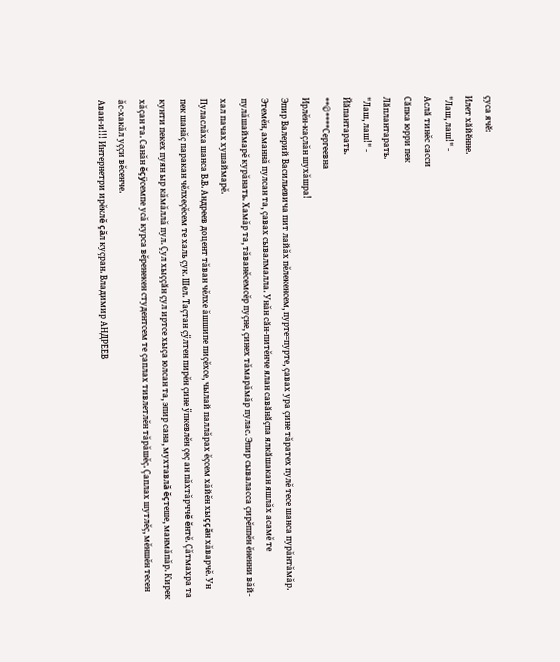ҫуса ячӗ:
Илет хӑйӗнне.
"Лаш, лаш!" -
Аслӑ тинĕс сасси
Сӑпка юрри пек
Лӑплантарать.
"Лаш, лаш!" -
Йӑпантарать.
**©****Сергеевна
Ирлĕн-каçлăн шухăшра!
Эпир Валерий Васильевича пит лайăх пĕлекенсем, пурте=пурте, çавах ура çине тăратех пулĕ тесе шанса пурăнтăмăр. Этемĕн, аманнă пулсан та, çавах сывалмалла. Унăн сӑн-питĕнче ялан савӑнӑҫпа ялкӑшакан яшлăх асамĕ те пулăшаймарĕ курăнать. Хамăр та, тăванĕсемсĕр пуçне, çинех тăмарăмăр пулас. Эпир сываласса çирĕппĕн ĕненни вăй-хал пачах хушаймарĕ.
Пуласлăха шанса В.В. Андреев доцент тăван чĕлхе ăшшипе пиçĕхсе, чылай паллăрах ĕçсем хăйĕн хыççăн хăварчĕ. Ун пек шанăç паракан чĕлхеçĕсем те халь çук. Шел. Таçтан çÿлтен пирĕн çине ÿпкевлĕн çеç ан пăхтăрччĕ ĕнтĕ. Çăтмахра та кунти пекех пуян ыр кăмăллă пул. Ҫул хыҫҫӑн ҫул иртсе хыҫа юлсан та, эпир сана, мухтавлă ĕçтеше, манмăпăр. Кирек хăçан та. Санăн ĕçÿсемпе усă курса вĕренекен студентсем те çаплах тивлетлĕн тăрăшĕç. Çаплах шутлĕç, мĕншĕн тесен ăс-хакăл уççи вĕсенче.
Аван-и!!! Интернетри ирĕклĕ çăл куçран. Владимир АНДРЕЕВ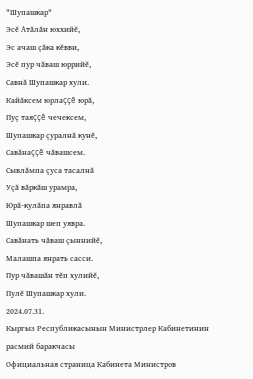"Шупашкар"
Эсĕ Атăлăн юххийĕ,
Эс ачаш çăка кĕвви,
Эсĕ пур чăваш юррийĕ,
Савнă Шупашкар хули.
Кайăксем юрлаççĕ юрă,
Пуç таяççĕ чечексем,
Шупашкар çуралнă кунĕ,
Савăнаççĕ чăвашсем.
Сывлăмпа çуса тасалнă
Уçă вăркăш урамра,
Юрă-кулăпа янравлă
Шупашкар шеп уявра.
Савăнать чăваш çыннийĕ,
Малашпа янрать сасси.
Пур чăвашăн тĕп хулийĕ,
Пулĕ Шупашкар хули.
2024.07.31.
Кыргыз Республикасынын Министрлер Кабинетинин расмий баракчасы
Официальная страница Кабинета Министров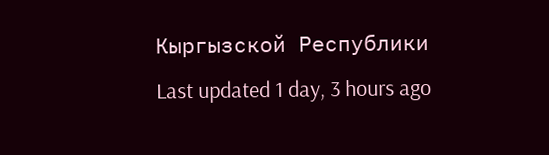Кыргызской Республики
Last updated 1 day, 3 hours ago